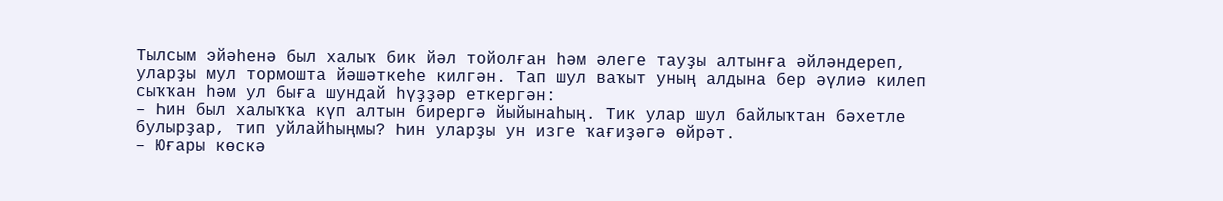Тылсым эйәһенә был халыҡ бик йәл тойолған һәм әлеге тауҙы алтынға әйләндереп, уларҙы мул тормошта йәшәткеһе килгән. Тап шул ваҡыт уның алдына бер әүлиә килеп сыҡҡан һәм ул быға шундай һүҙҙәр еткергән:
– Һин был халыҡҡа күп алтын бирергә йыйынаһың. Тик улар шул байлыҡтан бәхетле булырҙар, тип уйлайһыңмы? Һин уларҙы ун изге ҡағиҙәгә өйрәт.
– Юғары көскә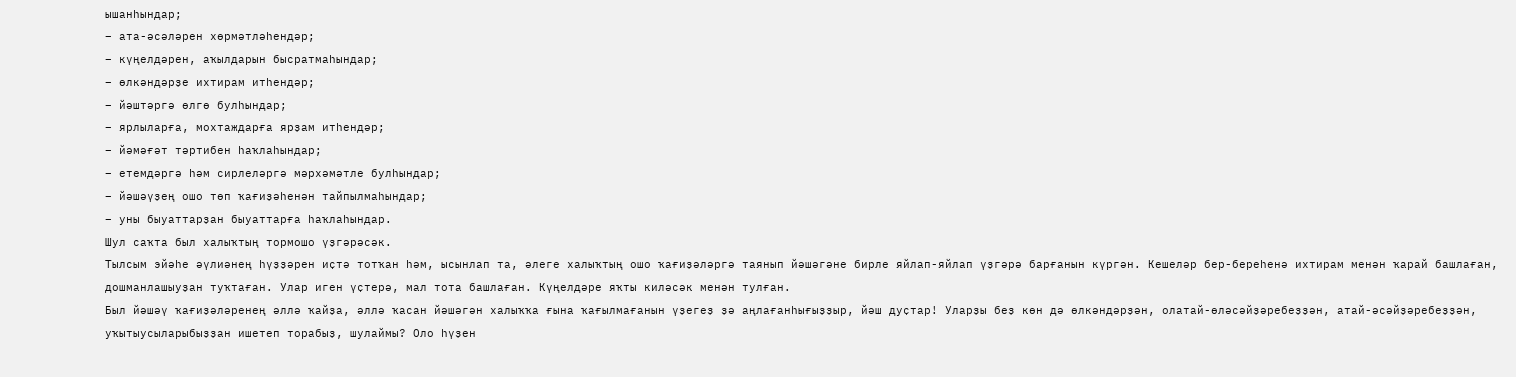ышанһындар;
– ата-әсәләрен хөрмәтләһендәр;
– күңелдәрен, аҡылдарын бысратмаһындар;
– өлкәндәрҙе ихтирам итһендәр;
– йәштәргә өлгө булһындар;
– ярлыларға, мохтаждарға ярҙам итһендәр;
– йәмәғәт тәртибен һаҡлаһындар;
– етемдәргә һәм сирлеләргә мәрхәмәтле булһындар;
– йәшәүҙең ошо төп ҡағиҙәһенән тайпылмаһындар;
– уны быуаттарҙан быуаттарға һаҡлаһындар.
Шул саҡта был халыҡтың тормошо үҙгәрәсәк.
Тылсым эйәһе әүлиәнең һүҙҙәрен иҫтә тотҡан һәм, ысынлап та, әлеге халыҡтың ошо ҡағиҙәләргә таянып йәшәгәне бирле яйлап-яйлап үҙгәрә барғанын күргән. Кешеләр бер-береһенә ихтирам менән ҡарай башлаған, дошманлашыуҙан туҡтаған. Улар иген үҫтерә, мал тота башлаған. Күңелдәре яҡты киләсәк менән тулған.
Был йәшәү ҡағиҙәләренең әллә ҡайҙа, әллә ҡасан йәшәгән халыҡҡа ғына ҡағылмағанын үҙегеҙ ҙә аңлағанһығыҙҙыр, йәш дуҫтар! Уларҙы беҙ көн дә өлкәндәрҙән, олатай-өләсәйҙәребеҙҙән, атай-әсәйҙәребеҙҙән, уҡытыусыларыбыҙҙан ишетеп торабыҙ, шулаймы? Оло һүҙен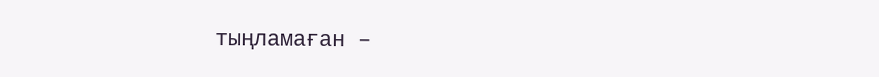тыңламаған –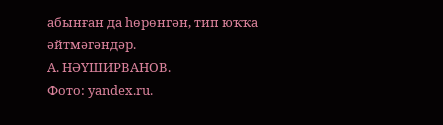абынған да һөрөнгән, тип юҡҡа әйтмәгәндәр.
А. НӘҮШИРВАНОВ.
Фото: yandex.ru.